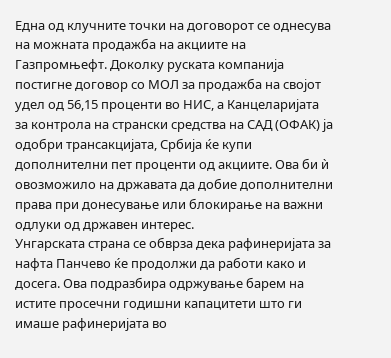Една од клучните точки на договорот се однесува на можната продажба на акциите на Газпромњефт. Доколку руската компанија постигне договор со МОЛ за продажба на својот удел од 56,15 проценти во НИС, а Канцеларијата за контрола на странски средства на САД (ОФАК) ја одобри трансакцијата, Србија ќе купи дополнителни пет проценти од акциите. Ова би ѝ овозможило на државата да добие дополнителни права при донесување или блокирање на важни одлуки од државен интерес.
Унгарската страна се обврза дека рафинеријата за нафта Панчево ќе продолжи да работи како и досега. Ова подразбира одржување барем на истите просечни годишни капацитети што ги имаше рафинеријата во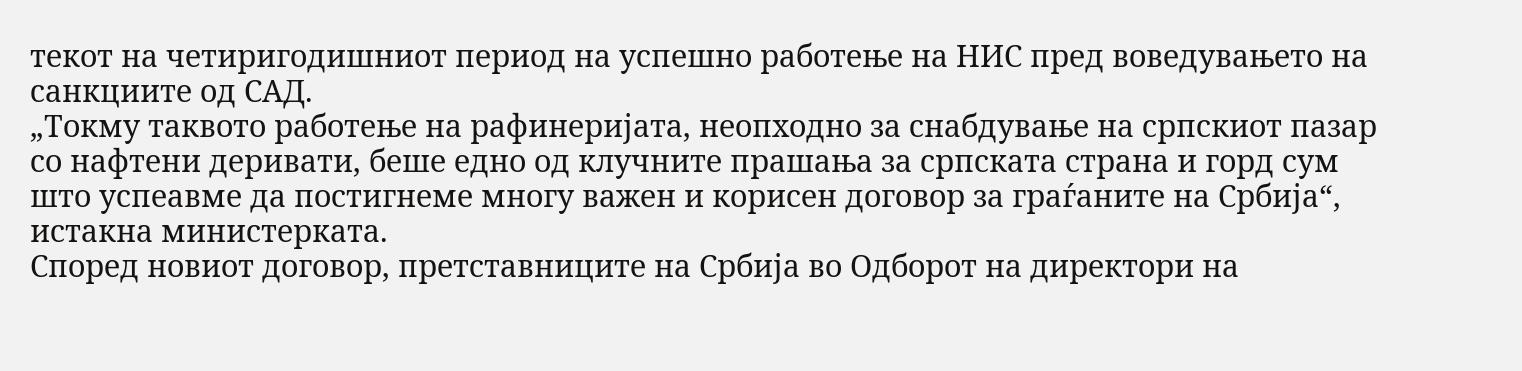текот на четиригодишниот период на успешно работење на НИС пред воведувањето на санкциите од САД.
„Токму таквото работење на рафинеријата, неопходно за снабдување на српскиот пазар со нафтени деривати, беше едно од клучните прашања за српската страна и горд сум што успеавме да постигнеме многу важен и корисен договор за граѓаните на Србија“, истакна министерката.
Според новиот договор, претставниците на Србија во Одборот на директори на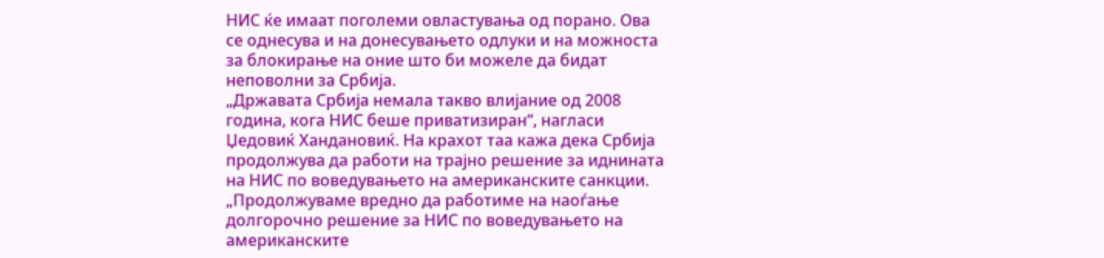НИС ќе имаат поголеми овластувања од порано. Ова се однесува и на донесувањето одлуки и на можноста за блокирање на оние што би можеле да бидат неповолни за Србија.
„Државата Србија немала такво влијание од 2008 година, кога НИС беше приватизиран“, нагласи Џедовиќ Хандановиќ. На крахот таа кажа дека Србија продолжува да работи на трајно решение за иднината на НИС по воведувањето на американските санкции.
„Продолжуваме вредно да работиме на наоѓање долгорочно решение за НИС по воведувањето на американските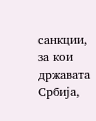санкции, за кои државата Србија,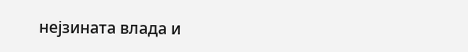нејзината влада и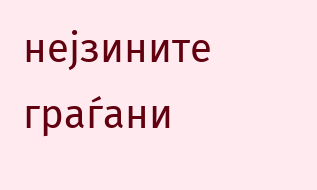нејзините граѓани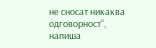не сносат никаква одговорност“, напиша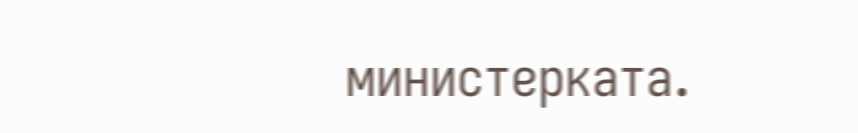министерката.